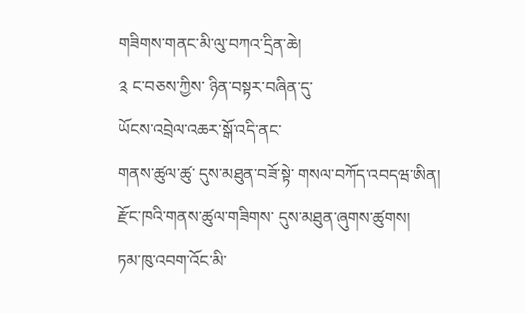གཟིགས་གནང་མི་ལུ་བཀའ་དྲིན་ཆེ།
༉ ང་བཅས་ཀྱིས་ ཉིན་བསྟར་བཞིན་དུ་
ཡོངས་འབྲེལ་འཆར་སྒོ་འདི་ནང་
གནས་ཚུལ་ཚུ་ དུས་མཐུན་བཟོ་སྟེ་ གསལ་བཀོད་འབདཝ་ཨིན།
རྫོང་ཁའི་གནས་ཚུལ་གཟིགས་ དུས་མཐུན་ཞུགས་ཚུགས།
ཏམ་ཁུ་འབག་འོང་མི་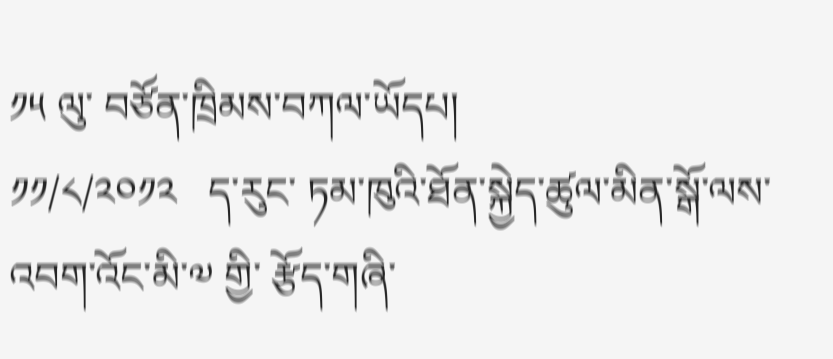༡༥ ལུ་ བཙོན་ཁྲིམས་བཀལ་ཡོདཔ།
༡༡/༨/༢༠༡༢   ད་རུང་ ཏམ་ཁུའི་ཐོན་སྐྱེད་ཚུལ་མིན་སྒོ་ལས་ འབག་འོང་མི་༧ གྱི་ རྩོད་གཞི་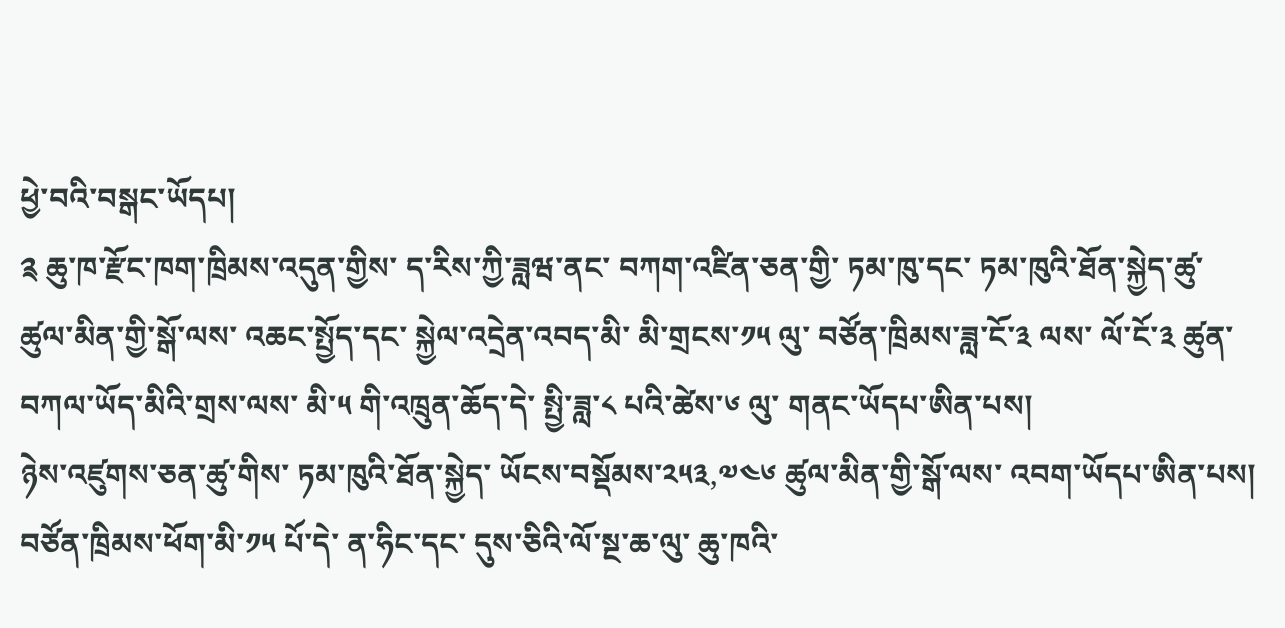ཕྱེ་བའི་བསྒང་ཡོདཔ།
༉ ཆུ་ཁ་རྫོང་ཁག་ཁྲིམས་འདུན་གྱིས་ ད་རིས་ཀྱི་ཟླཝ་ནང་ བཀག་འཛིན་ཅན་གྱི་ ཏམ་ཁུ་དང་ ཏམ་ཁུའི་ཐོན་སྐྱེད་ཚུ་ ཚུལ་མིན་གྱི་སྒོ་ལས་ འཆང་སྤྱོད་དང་ སྐྱེལ་འདྲེན་འབད་མི་ མི་གྲངས་༡༥ ལུ་ བཙོན་ཁྲིམས་ཟླ་ངོ་༣ ལས་ ལོ་ངོ་༣ ཚུན་ བཀལ་ཡོད་མིའི་གྲས་ལས་ མི་༥ གི་འཁྲུན་ཆོད་དེ་ སྤྱི་ཟླ་༨ པའི་ཚེས་༦ ལུ་ གནང་ཡོདཔ་ཨིན་པས།
ཉེས་འཛུགས་ཅན་ཚུ་གིས་ ཏམ་ཁུའི་ཐོན་སྐྱེད་ ཡོངས་བསྡོམས་༢༥༣,༧༤༦ ཚུལ་མིན་གྱི་སྒོ་ལས་ འབག་ཡོདཔ་ཨིན་པས།
བཙོན་ཁྲིམས་ཕོག་མི་༡༥ པོ་དེ་ ན་ཧིང་དང་ དུས་ཅིའི་ལོ་སྔ་ཆ་ལུ་ ཆུ་ཁའི་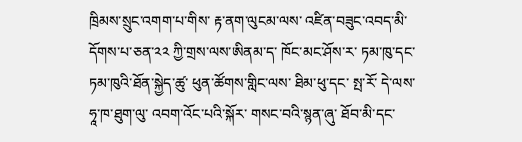ཁྲིམས་སྲུང་འགག་པ་གིས་ རྟ་ནག་ལུངམ་ལས་ འཛིན་བཟུང་འབད་མི་ དོགས་པ་ཅན་༢༢ ཀྱི་གྲས་ལས་ཨིནམ་ད་ ཁོང་མང་ཤོས་ར་ ཏམ་ཁུ་དང་ ཏམ་ཁུའི་ཐོན་སྐྱེད་ཚུ་ ཕུན་ཚོགས་གླིང་ལས་ ཐིམ་ཕུ་དང་ སྤ་རོ་ དེ་ལས་ ཧཱ་ཁ་ཐུག་ལུ་ འབག་འོང་པའི་སྐོར་ གསང་བའི་སྙན་ཞུ་ ཐོབ་མི་དང་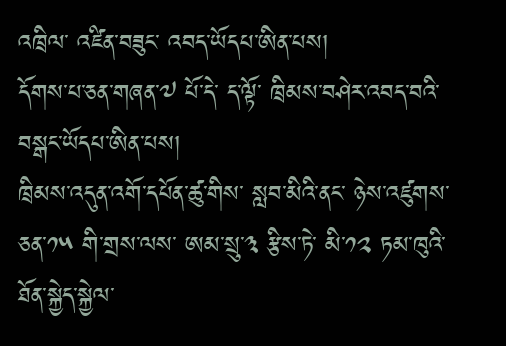འཁྲིལ་ འཛིན་བཟུང་ འབད་ཡོདཔ་ཨིན་པས།
དོགས་པ་ཅན་གཞན་༧ པོ་དེ་ ད་ལྟོ་ ཁྲིམས་བཤེར་འབད་བའི་བསྒང་ཡོདཔ་ཨིན་པས།
ཁྲིམས་འདུན་འགོ་དཔོན་ཚུ་གིས་ སླབ་མིའི་ནང་ ཉེས་འཛུགས་ཅན་༡༥ གི་གྲས་ལས་ ཨམ་སྲུ་༣ རྩིས་ཏེ་ མི་༡༢ ཏམ་ཁུའི་ཐོན་སྐྱེད་སྐྱེལ་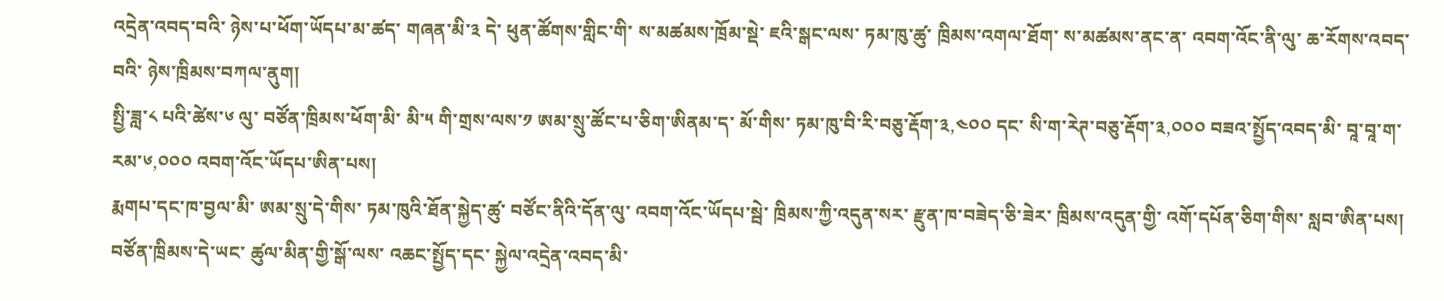འདྲེན་འབད་བའི་ ཉེས་པ་ཕོག་ཡོདཔ་མ་ཚད་ གཞན་མི་༣ དེ་ ཕུན་ཚོགས་གླིང་གི་ ས་མཚམས་ཁྲོམ་སྡེ་ ཇའི་སྒང་ལས་ ཏམ་ཁུ་ཚུ་ ཁྲིམས་འགལ་ཐོག་ ས་མཚམས་ནང་ན་ འབག་འོང་ནི་ལུ་ ཆ་རོགས་འབད་བའི་ ཉེས་ཁྲིམས་བཀལ་ནུག།
སྤྱི་ཟླ་༨ པའི་ཚེས་༦ ལུ་ བཙོན་ཁྲིམས་ཕོག་མི་ མི་༥ གི་གྲས་ལས་༡ ཨམ་སྲུ་ཚོང་པ་ཅིག་ཨིནམ་ད་ མོ་གིས་ ཏམ་ཁུ་བི་རི་བཅུ་རྡོག་༣,༤༠༠ དང་ སི་ག་རེཊ་བཅུ་རྡོག་༣,༠༠༠ བཟའ་སྤྱོད་འབད་མི་ བཱ་བཱ་ག་རམ་༦,༠༠༠ འབག་འོང་ཡོདཔ་ཨིན་པས།
རྨགཔ་དང་ཁ་བྱལ་མི་ ཨམ་སྲུ་དེ་གིས་ ཏམ་ཁུའི་ཐོན་སྐྱེད་ཚུ་ བཙོང་ནིའི་དོན་ལུ་ འབག་འོང་ཡོདཔ་སྦེ་ ཁྲིམས་ཀྱི་འདུན་སར་ རྫུན་ཁ་བཟེད་ཅི་ཟེར་ ཁྲིམས་འདུན་གྱི་ འགོ་དཔོན་ཅིག་གིས་ སླབ་ཨིན་པས།
བཙོན་ཁྲིམས་དེ་ཡང་ ཚུལ་མིན་གྱི་སྒོ་ལས་ འཆང་སྤྱོད་དང་ སྐྱེལ་འདྲེན་འབད་མི་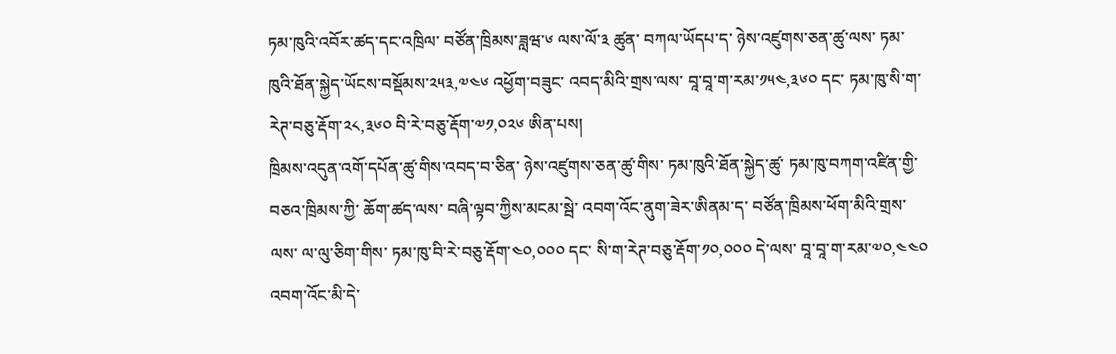ཏམ་ཁུའི་འབོར་ཚད་དང་འཁྲིལ་ བཙོན་ཁྲིམས་ཟླཝ་༦ ལས་ལོ་༣ ཚུན་ བཀལ་ཡོདཔ་ད་ ཉེས་འཛུགས་ཅན་ཚུ་ལས་ ཏམ་ཁུའི་ཐོན་སྐྱེད་ཡོངས་བསྡོམས་༢༥༣,༧༤༦ འཕྱོག་བཟུང་ འབད་མིའི་གྲས་ལས་ བཱ་བཱ་ག་རམ་༡༥༤,༣༦༠ དང་ ཏམ་ཁུ་སི་ག་རེཊ་བཅུ་རྡོག་༢༨,༣༦༠ བི་རེ་བཅུ་རྡོག་༧༡,༠༢༦ ཨིན་པས།
ཁྲིམས་འདུན་འགོ་དཔོན་ཚུ་གིས་འབད་བ་ཅིན་ ཉེས་འཛུགས་ཅན་ཚུ་གིས་ ཏམ་ཁུའི་ཐོན་སྐྱེད་ཚུ་ ཏམ་ཁུ་བཀག་འཛིན་གྱི་ བཅའ་ཁྲིམས་ཀྱི་ ཆོག་ཚད་ལས་ བཞི་ལྟབ་ཀྱིས་མངམ་སྦེ་ འབག་འོང་ནུག་ཟེར་ཨིནམ་ད་ བཙོན་ཁྲིམས་ཕོག་མིའི་གྲས་ལས་ ལ་ལུ་ཅིག་གིས་ ཏམ་ཁུ་བི་རེ་བཅུ་རྡོག་༤༠,༠༠༠ དང་ སི་ག་རེཊ་བཅུ་རྡོག་༡༠,༠༠༠ དེ་ལས་ བཱ་བཱ་ག་རམ་༧༠,༤༤༠ འབག་འོང་མི་དེ་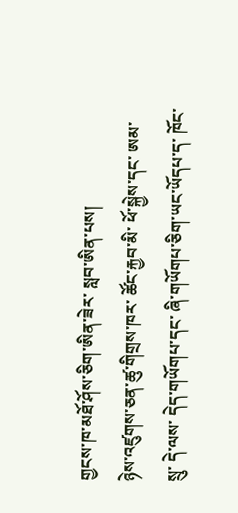གྱངས་ཁ་མཐོ་ཤོས་ཅིག་ཨིན་ཟེར་ སླབ་ཨིན་པས།
ཉེས་འཛུགས་ཅན་ཚུ་གིགྲས་ཁར་ ཚོང་རྐྱབ་མི་ ཕོ་སྐྱེས་དང་ ཨམ་སྲུ་ དེ་ལས་ དེད་གཡོགཔ་དང་ ཞི་གཡོགཔ་ཅིག་ཡང་ཡོདཔ་ད་ ཁོང་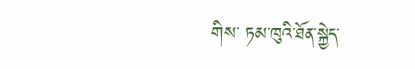གིས་ ཏམ་ཁུའི་ཐོན་སྐྱེད་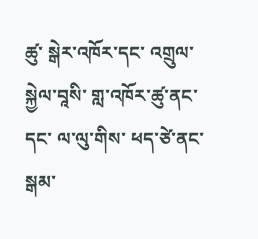ཚུ་ སྒེར་འཁོར་དང་ འགྲུལ་སྐྱེལ་བཱསི་ གླ་འཁོར་ཚུ་ནང་དང་ ལ་ལུ་གིས་ ཕད་ཙེ་ནང་ སྒམ་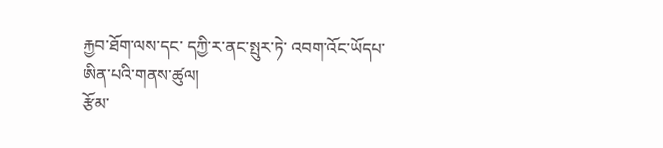རྐྱབ་ཐོག་ལས་དང་ དཀྱི་ར་ནང་སྤུར་ཏེ་ འབག་འོང་ཡོདཔ་ཨིན་པའི་གནས་ཚུལ།
རྩོམ་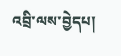འབྲི་ལས་བྱེདཔ།